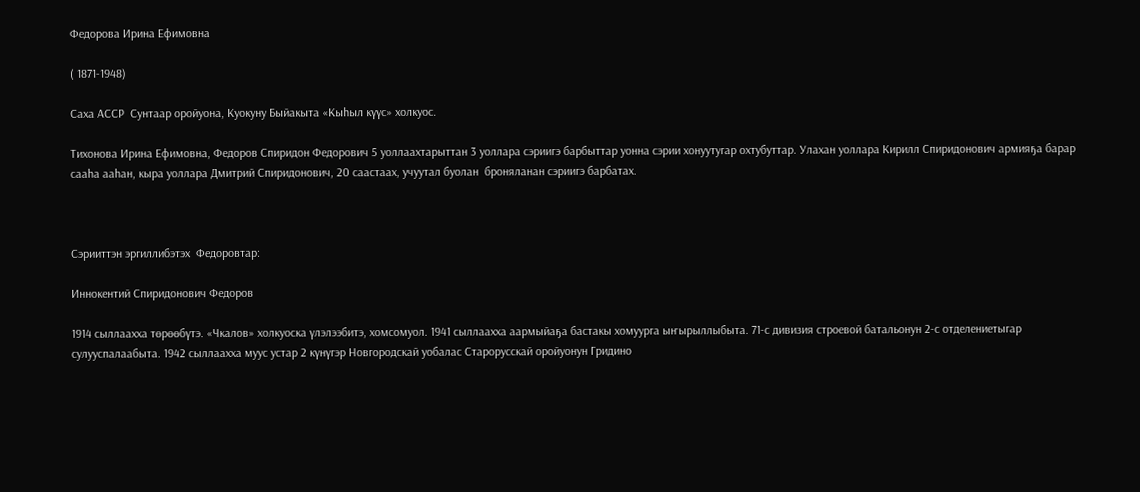Федорова Ирина Ефимовна

( 1871-1948)

Саха АССР  Сунтаар оройуона, Куокуну Быйакыта «Кыһыл күүс» холкуос.

Тихонова Ирина Ефимовна, Федоров Спиридон Федорович 5 уоллаахтарыттан 3 уоллара сэриигэ барбыттар уонна сэрии хонуутугар охтубуттар. Улахан уоллара Кирилл Спиридонович армияҕа барар сааһа ааһан, кыра уоллара Дмитрий Спиридонович, 20 саастаах, учуутал буолан  броняланан сэриигэ барбатах.



Сэрииттэн эргиллибэтэх  Федоровтар:

Иннокентий Спиридонович Федоров

1914 сыллаахха төрөөбүтэ. «Чкалов» холкуоска үлэлээбитэ, хомсомуол. 1941 сыллаахха аармыйаҕа бастакы хомуурга ыҥырыллыбыта. 71-с дивизия строевой батальонун 2-с отделениетыгар сулууспалаабыта. 1942 сыллаахха муус устар 2 күнүгэр Новгородскай уобалас Старорусскай оройуонун Гридино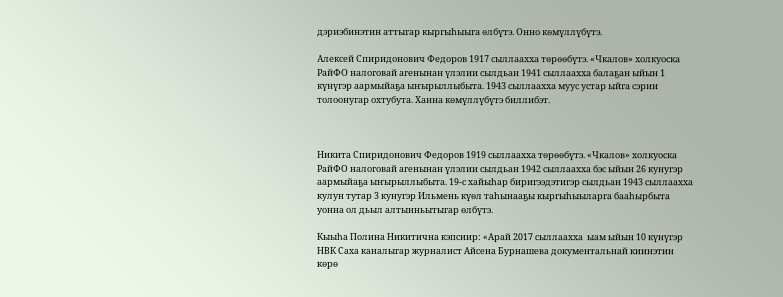дэриэбинэтин аттыгар кыргыһыыга өлбүтэ. Онно көмүллүбүтэ.

Алексей Спиридонович Федоров 1917 сыллаахха төрөөбүтэ. «Чкалов» холкуоска РайФО налоговай агенынан үлэлии сылдьан 1941 сыллаахха балаҕан ыйын 1 күнүгэр аармыйаҕа ыҥырыллыбыта. 1943 сыллаахха муус устар ыйга сэрии толоонугар охтубута. Ханна көмүллүбүтэ биллибэт.



Никита Спиридонович Федоров 1919 сыллаахха төрөөбүтэ. «Чкалов» холкуоска РайФО налоговай агенынан үлэлии сылдьан 1942 сыллаахха бэс ыйын 26 кунугэр аармыйаҕа ыҥырыллыбыта. 19-с хайыһар биригээдэтигэр сылдьан 1943 сыллаахха кулун тутар 3 кунугэр Ильмень күөл таһынааҕы кыргыһыыларга бааһырбыта уонна ол дьыл алтынньытыгар өлбүтэ.

Кыыһа Полина Никитична кэпсиир: «Арай 2017 сыллаахха  ыам ыйын 10 күнүгэр НВК Саха каналыгар журналист Айсена Бурнашева документальнай киинэтин көрө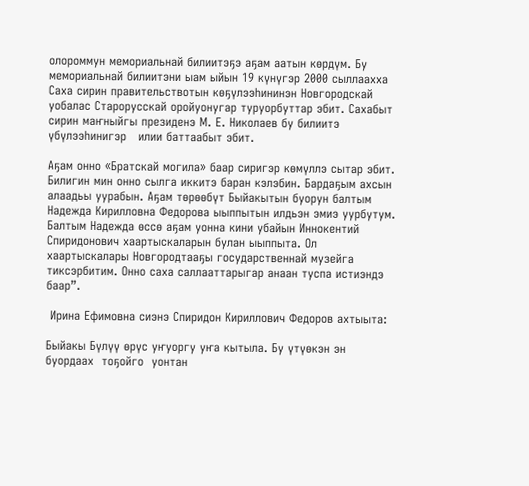олороммун мемориальнай билиитэҕэ аҕам аатын көрдүм. Бу мемориальнай билиитэни ыам ыйын 19 күнүгэр 2000 сыллаахха Саха сирин правительствотын көҕүлээһининэн Новгородскай уобалас Старорусскай оройуонугар туруорбуттар эбит. Сахабыт сирин маҥныйгы президенэ М. Е. Николаев бу билиитэ үбүлээһинигэр   илии баттаабыт эбит.

Аҕам онно «Братскай могила» баар сиригэр көмүллэ сытар эбит. Билигин мин онно сылга иккитэ баран кэлэбин. Бардаҕым ахсын алаадьы уурабын. Аҕам төрөөбүт Быйакытын буорун балтым Надежда Кирилловна Федорова ыыппытын илдьэн эмиэ уурбутум. Балтым Надежда өссө аҕам уонна кини убайын Иннокентий Спиридонович хаартыскаларын булан ыыппыта. Ол хаартыскалары Новгородтааҕы государственнай музейга тиксэрбитим. Онно саха саллааттарыгар анаан туспа истиэндэ баар”.

 Ирина Ефимовна сиэнэ Спиридон Кириллович Федоров ахтыыта:

Быйакы Бүлүү өрүс уҥуоргу уҥа кытыла. Бу үтүөкэн эн буордаах  тоҕойго  уонтан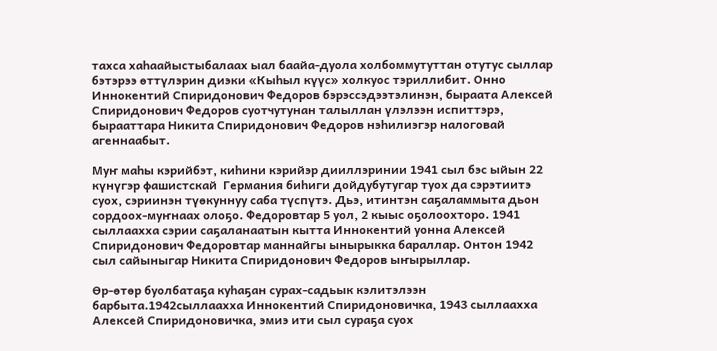тахса хаһаайыстыбалаах ыал баайа-дуола холбоммутуттан отутус сыллар бэтэрээ өттүлэрин диэки «Кыһыл күүс» холкуос тэриллибит. Онно  Иннокентий Спиридонович Федоров бэрэссэдээтэлинэн, быраата Алексей Спиридонович Федоров суотчутунан талыллан үлэлээн испиттэрэ, бырааттара Никита Спиридонович Федоров нэһилиэгэр налоговай агеннаабыт.

Муҥ маһы кэрийбэт, киһини кэрийэр дииллэринии 1941 сыл бэс ыйын 22 күнүгэр фашистскай  Германия биһиги дойдубутугар туох да сэрэтиитэ суох, сэриинэн түөкуннуу саба түспүтэ. Дьэ, итинтэн саҕаламмыта дьон сордоох-муҥнаах олоҕо. Федоровтар 5 уол, 2 кыыс оҕолоохторо. 1941 сыллаахха сэрии саҕаланаатын кытта Иннокентий уонна Алексей Спиридонович Федоровтар маннайгы ынырыкка бараллар. Онтон 1942 сыл сайыныгар Никита Спиридонович Федоров ыҥырыллар.

Өр-өтөр буолбатаҕа куһаҕан сурах-садьык кэлитэлээн барбыта.1942сыллаахха Иннокентий Спиридоновичка, 1943 сыллаахха Алексей Спиридоновичка, эмиэ ити сыл сураҕа суох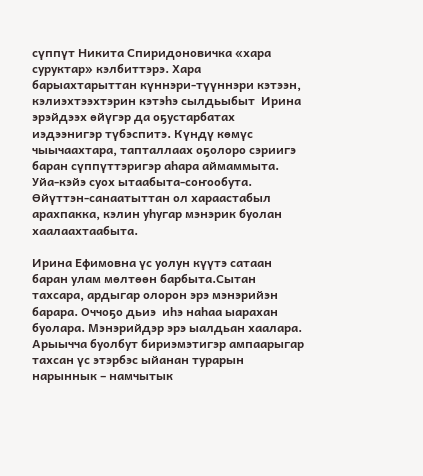сүппүт Никита Спиридоновичка «хара суруктар» кэлбиттэрэ. Хара барыахтарыттан күннэри-түүннэри кэтээн, кэлиэхтээхтэрин кэтэһэ сылдьыбыт  Ирина эрэйдээх өйүгэр да оҕустарбатах иэдээнигэр түбэспитэ. Күндү көмүс чыычаахтара, тапталлаах оҕолоро сэриигэ баран сүппүттэригэр аһара аймаммыта. Уйа-кэйэ суох ытаабыта-соҥообута. Өйүттэн-санаатыттан ол хараастабыл арахпакка, кэлин уһугар мэнэрик буолан хаалаахтаабыта.

Ирина Ефимовна үс уолун күүтэ сатаан баран улам мөлтөөн барбыта.Сытан тахсара, ардыгар олорон эрэ мэнэрийэн барара. Оччоҕо дьиэ  иһэ наһаа ыарахан буолара. Мэнэрийдэр эрэ ыалдьан хаалара. Арыычча буолбут бириэмэтигэр ампаарыгар тахсан үс этэрбэс ыйанан турарын нарыннык – намчытык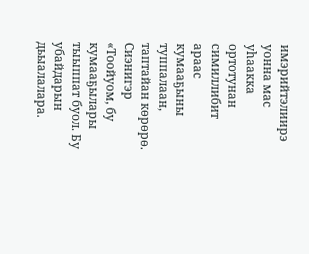имэрийтэлиирэ уонна мас уһаакка  ортотунан симиллибит араас кумааҕыны туппалаан, таптайан көрөрө. Сиэнигэр  «Тоойуом, бу кумааҕылары тыыппат буол. Бу убайдарын дьыалалара.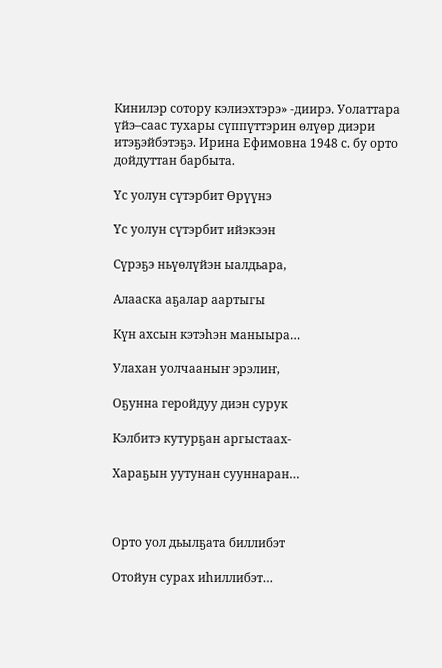Кинилэр сотору кэлиэхтэрэ» -диирэ. Уолаттара үйэ–саас тухары сүппүттэрин өлүөр диэри итэҕэйбэтэҕэ. Ирина Ефимовна 1948 с. бу орто дойдуттан барбыта.

Үс уолун сүтэрбит Өрүүнэ

Үс уолун сүтэрбит ийэкээн

Сүрэҕэ ньүөлүйэн ыалдьара,

Алааска аҕалар аартыгы

Күн ахсын кэтэһэн маныыра…

Улахан уолчааныҥ эрэлиҥ,

Оҕунна геройдуу диэн сурук

Кэлбитэ кутурҕан аргыстаах-

Хараҕын уутунан сууннаран…



Орто уол дьылҕата биллибэт

Отойун сурах иһиллибэт…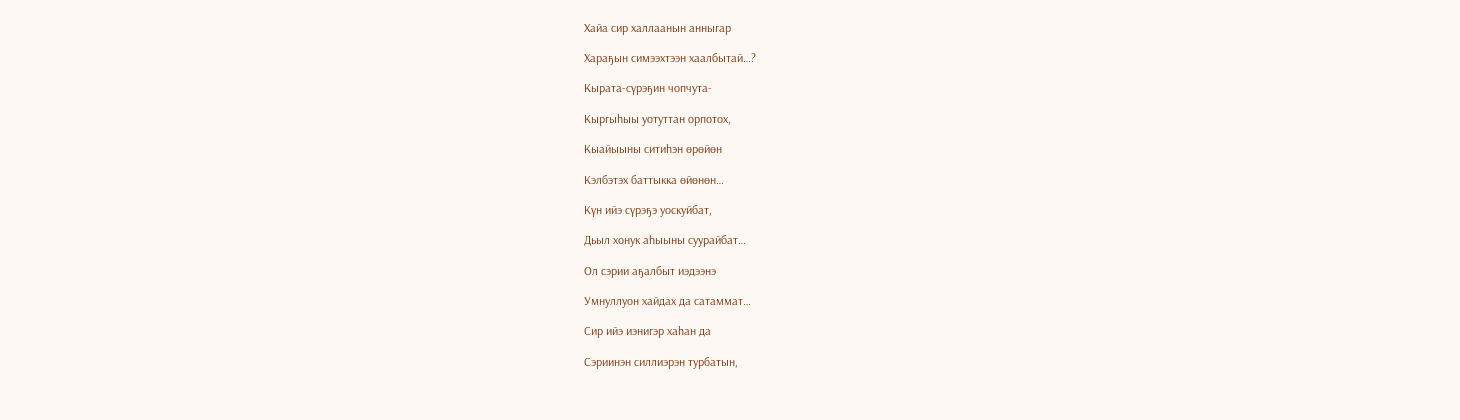Хайа сир халлаанын анныгар

Хараҕын симээхтээн хаалбытай…?

Кырата-сүрэҕин чопчута-

Кыргыһыы уотуттан орпотох,

Кыайыыны ситиһэн өрөйөн

Кэлбэтэх баттыкка өйөнөн…

Күн ийэ сүрэҕэ уоскуйбат,

Дьыл хонук аһыыны суурайбат…

Ол сэрии аҕалбыт иэдээнэ

Умнуллуон хайдах да сатаммат…

Сир ийэ иэнигэр хаһан да

Сэриинэн силлиэрэн турбатын,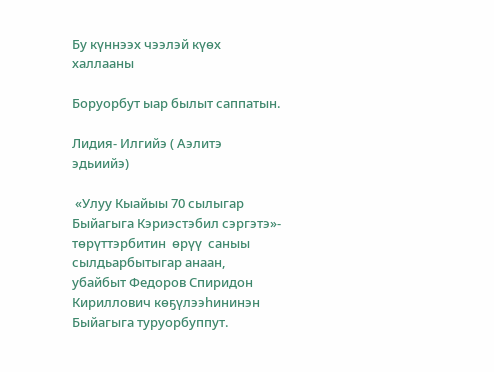Бу күннээх чээлэй күөх халлааны

Боруорбут ыар былыт саппатын.

Лидия- Илгийэ ( Аэлитэ эдьиийэ)

 «Улуу Кыайыы 70 сылыгар Быйагыга Кэриэстэбил сэргэтэ»- төрүттэрбитин  өрүү  саныы сылдьарбытыгар анаан, убайбыт Федоров Спиридон Кириллович көҕүлээһининэн Быйагыга туруорбуппут.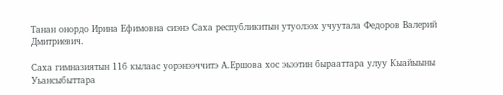Танан онордо Ирина Ефимовна сиэнэ Саха республикитын утуолээх учуутала Федоров Валерий Дмитриевич.

Саха гимназиятын 11б кылаас уорэнээччитэ А.Ершова хос эьээтин бырааттара улуу Кыайыыны Уьансыбыттара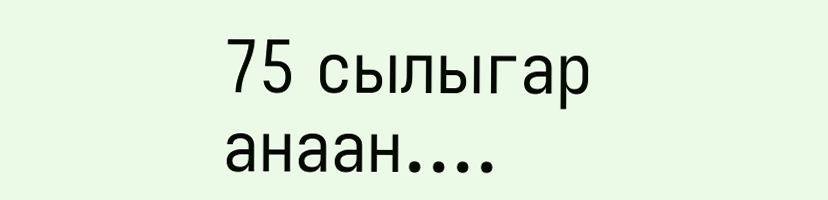75 сылыгар анаан….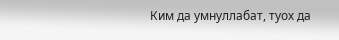Ким да умнуллабат, туох да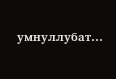умнуллубат…